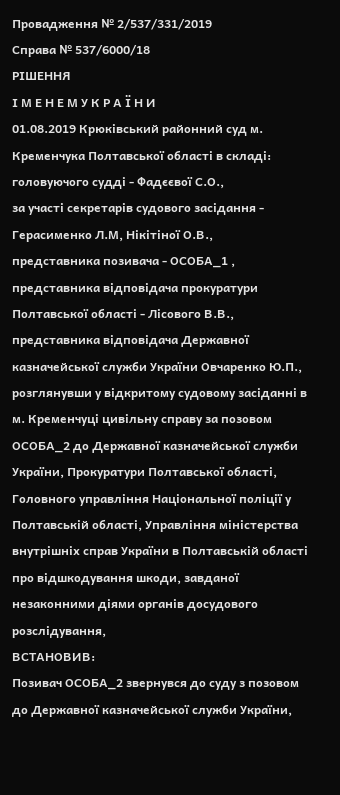Провадження № 2/537/331/2019
Справа № 537/6000/18
РІШЕННЯ
І М Е Н Е М У К Р А Ї Н И
01.08.2019 Крюківський районний суд м. Кременчука Полтавської області в складі:
головуючого судді - Фадєєвої С.О.,
за участі секретарів судового засідання - Герасименко Л.М, Нікітіної О.В.,
представника позивача - ОСОБА_1 ,
представника відповідача прокуратури Полтавської області - Лісового В.В.,
представника відповідача Державної казначейської служби України Овчаренко Ю.П.,
розглянувши у відкритому судовому засіданні в м. Кременчуці цивільну справу за позовом ОСОБА_2 до Державної казначейської служби України, Прокуратури Полтавської області, Головного управління Національної поліції у Полтавській області, Управління міністерства внутрішніх справ України в Полтавській області про відшкодування шкоди, завданої незаконними діями органів досудового розслідування,
ВСТАНОВИВ:
Позивач ОСОБА_2 звернувся до суду з позовом до Державної казначейської служби України,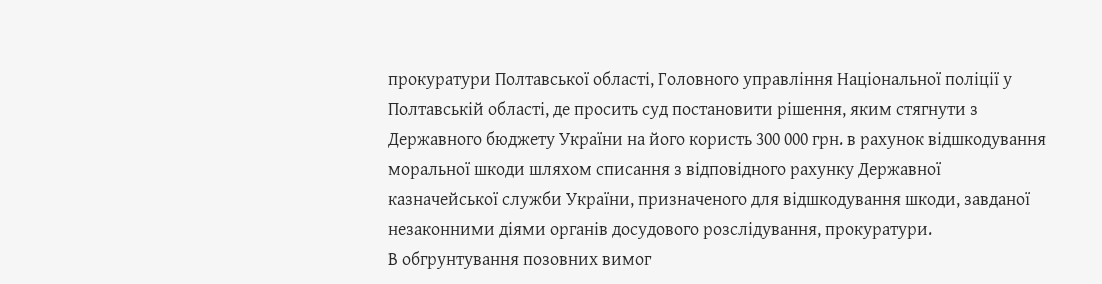прокуратури Полтавської області, Головного управління Національної поліції у Полтавській області, де просить суд постановити рішення, яким стягнути з Державного бюджету України на його користь 300 000 грн. в рахунок відшкодування моральної шкоди шляхом списання з відповідного рахунку Державної казначейської служби України, призначеного для відшкодування шкоди, завданої незаконними діями органів досудового розслідування, прокуратури.
В обгрунтування позовних вимог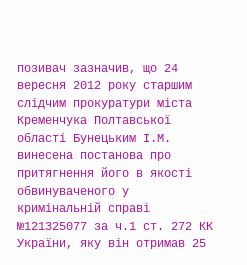позивач зазначив, що 24 вересня 2012 року старшим слідчим прокуратури міста Кременчука Полтавської області Бунецьким І.М. винесена постанова про притягнення його в якості обвинуваченого у кримінальній справі №121325077 за ч.1 ст. 272 КК України, яку він отримав 25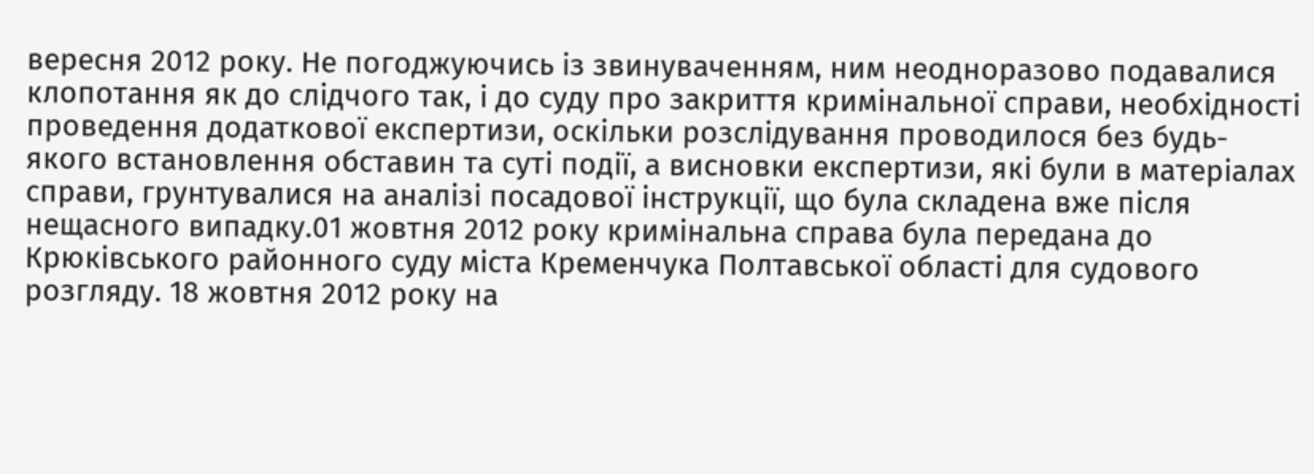вересня 2012 року. Не погоджуючись із звинуваченням, ним неодноразово подавалися клопотання як до слідчого так, і до суду про закриття кримінальної справи, необхідності проведення додаткової експертизи, оскільки розслідування проводилося без будь-якого встановлення обставин та суті події, а висновки експертизи, які були в матеріалах справи, грунтувалися на аналізі посадової інструкції, що була складена вже після нещасного випадку.01 жовтня 2012 року кримінальна справа була передана до Крюківського районного суду міста Кременчука Полтавської області для судового розгляду. 18 жовтня 2012 року на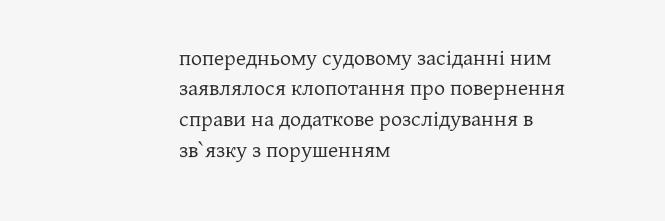попередньому судовому засіданні ним заявлялося клопотання про повернення справи на додаткове розслідування в зв`язку з порушенням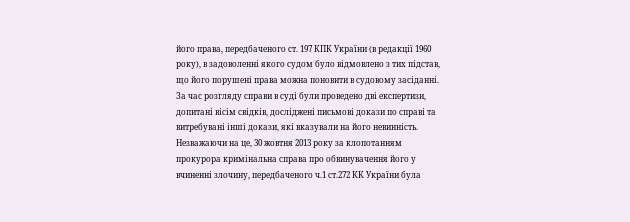його права, передбаченого ст. 197 КПК України (в редакції 1960 року), в задоволенні якого судом було відмовлено з тих підстав, що його порушені права можна поновити в судовому засіданні. За час розгляду справи в суді були проведено дві експертизи, допитані вісім свідків, досліджені письмові докази по справі та витребувані інші докази, які вказували на його невинність. Незважаючи на це, 30 жовтня 2013 року за клопотанням прокурора кримінальна справа про обвинувачення його у вчиненні злочину, передбаченого ч.1 ст.272 КК України була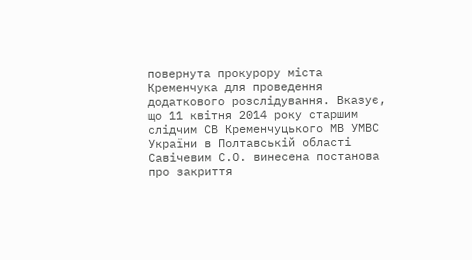повернута прокурору міста Кременчука для проведення додаткового розслідування. Вказує, що 11 квітня 2014 року старшим слідчим СВ Кременчуцького МВ УМВС України в Полтавській області Савічевим С.О. винесена постанова про закриття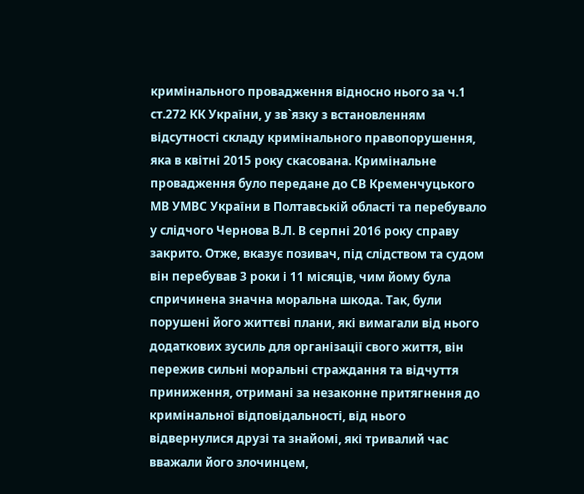кримінального провадження відносно нього за ч.1 ст.272 КК України, у зв`язку з встановленням відсутності складу кримінального правопорушення, яка в квітні 2015 року скасована. Кримінальне провадження було передане до СВ Кременчуцького МВ УМВС України в Полтавській області та перебувало у слідчого Чернова В.Л. В серпні 2016 року справу закрито. Отже, вказує позивач, під слідством та судом він перебував 3 роки і 11 місяців, чим йому була спричинена значна моральна шкода. Так, були порушені його життєві плани, які вимагали від нього додаткових зусиль для організації свого життя, він пережив сильні моральні страждання та відчуття приниження, отримані за незаконне притягнення до кримінальної відповідальності, від нього відвернулися друзі та знайомі, які тривалий час вважали його злочинцем,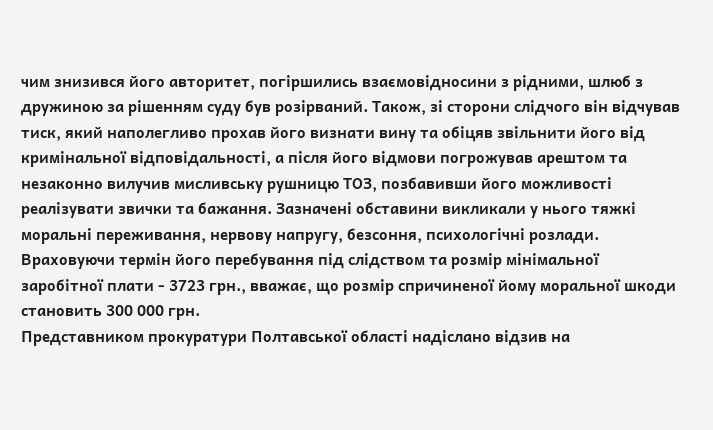чим знизився його авторитет, погіршились взаємовідносини з рідними, шлюб з дружиною за рішенням суду був розірваний. Також, зі сторони слідчого він відчував тиск, який наполегливо прохав його визнати вину та обіцяв звільнити його від кримінальної відповідальності, а після його відмови погрожував арештом та незаконно вилучив мисливську рушницю ТОЗ, позбавивши його можливості реалізувати звички та бажання. Зазначені обставини викликали у нього тяжкі моральні переживання, нервову напругу, безсоння, психологічні розлади. Враховуючи термін його перебування під слідством та розмір мінімальної заробітної плати - 3723 грн., вважає, що розмір спричиненої йому моральної шкоди становить 300 000 грн.
Представником прокуратури Полтавської області надіслано відзив на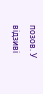позов. У відзиві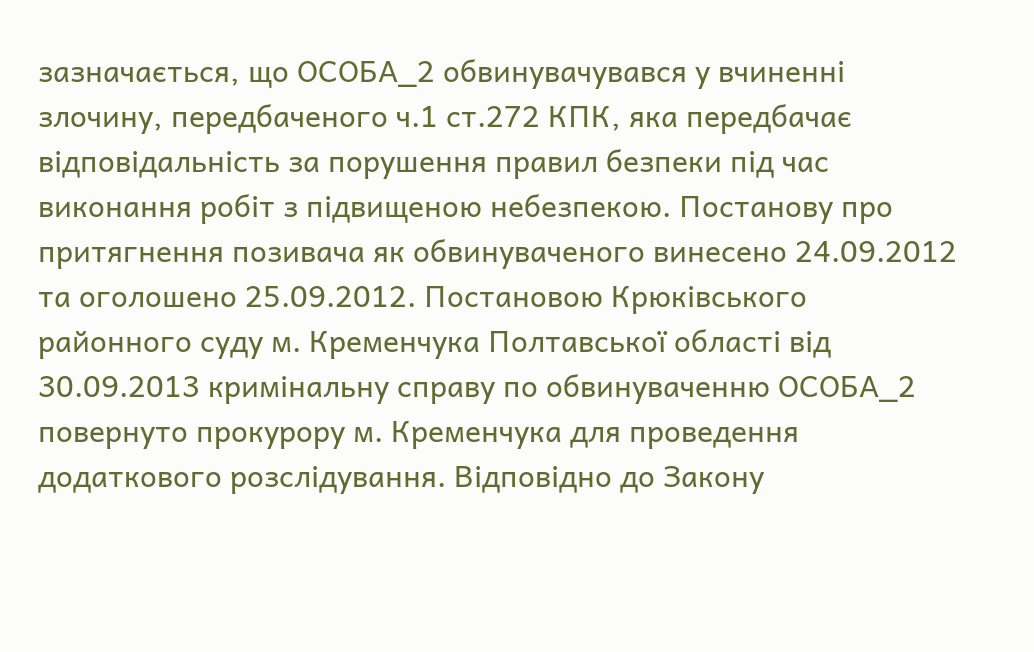зазначається, що ОСОБА_2 обвинувачувався у вчиненні злочину, передбаченого ч.1 ст.272 КПК, яка передбачає відповідальність за порушення правил безпеки під час виконання робіт з підвищеною небезпекою. Постанову про притягнення позивача як обвинуваченого винесено 24.09.2012 та оголошено 25.09.2012. Постановою Крюківського районного суду м. Кременчука Полтавської області від 30.09.2013 кримінальну справу по обвинуваченню ОСОБА_2 повернуто прокурору м. Кременчука для проведення додаткового розслідування. Відповідно до Закону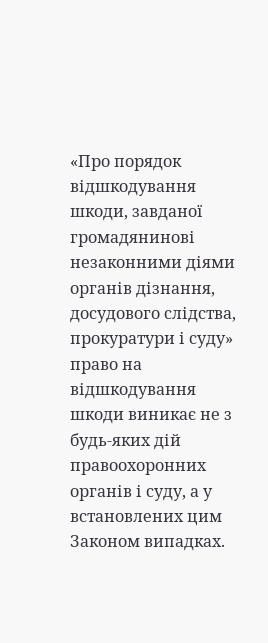«Про порядок відшкодування шкоди, завданої громадянинові незаконними діями органів дізнання, досудового слідства, прокуратури і суду» право на відшкодування шкоди виникає не з будь-яких дій правоохоронних органів і суду, а у встановлених цим Законом випадках.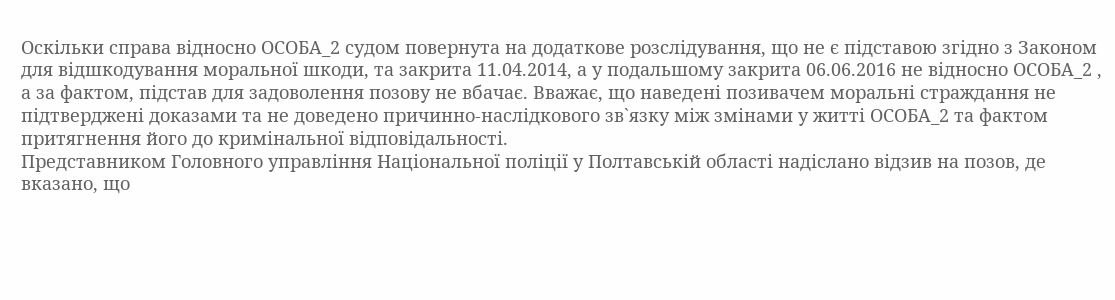Оскільки справа відносно ОСОБА_2 судом повернута на додаткове розслідування, що не є підставою згідно з Законом для відшкодування моральної шкоди, та закрита 11.04.2014, а у подальшому закрита 06.06.2016 не відносно ОСОБА_2 , а за фактом, підстав для задоволення позову не вбачає. Вважає, що наведені позивачем моральні страждання не підтверджені доказами та не доведено причинно-наслідкового зв`язку між змінами у житті ОСОБА_2 та фактом притягнення його до кримінальної відповідальності.
Представником Головного управління Національної поліції у Полтавській області надіслано відзив на позов, де вказано, що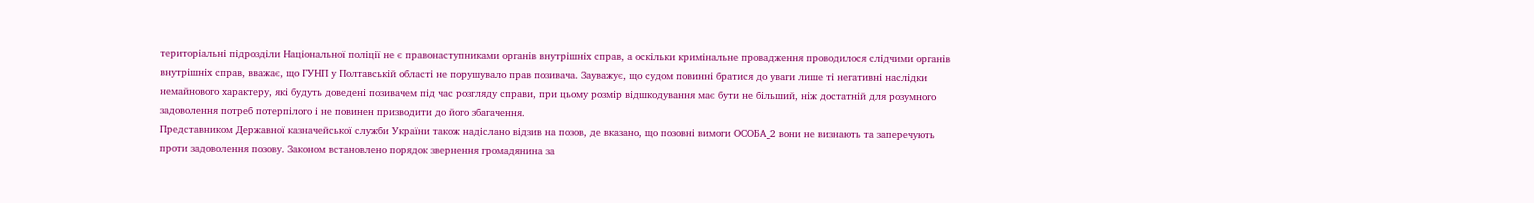територіальні підрозділи Національної поліції не є правонаступниками органів внутрішніх справ, а оскільки кримінальне провадження проводилося слідчими органів внутрішніх справ, вважає, що ГУНП у Полтавській області не порушувало прав позивача. Зауважує, що судом повинні братися до уваги лише ті негативні наслідки немайнового характеру, які будуть доведені позивачем під час розгляду справи, при цьому розмір відшкодування має бути не більший, ніж достатній для розумного задоволення потреб потерпілого і не повинен призводити до його збагачення.
Представником Державної казначейської служби України також надіслано відзив на позов, де вказано, що позовні вимоги ОСОБА_2 вони не визнають та заперечують проти задоволення позову. Законом встановлено порядок звернення громадянина за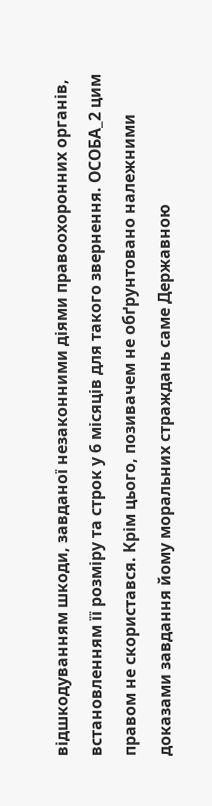відшкодуванням шкоди, завданої незаконними діями правоохоронних органів, встановленням її розміру та строк у 6 місяців для такого звернення. ОСОБА_2 цим правом не скористався. Крім цього, позивачем не обґрунтовано належними доказами завдання йому моральних страждань саме Державною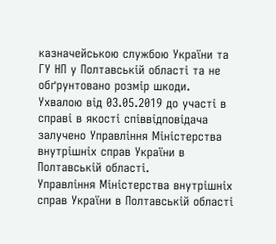казначейською службою України та ГУ НП у Полтавській області та не обґрунтовано розмір шкоди.
Ухвалою від 03.05.2019 до участі в справі в якості співвідповідача залучено Управління Міністерства внутрішніх справ України в Полтавській області.
Управління Міністерства внутрішніх справ України в Полтавській області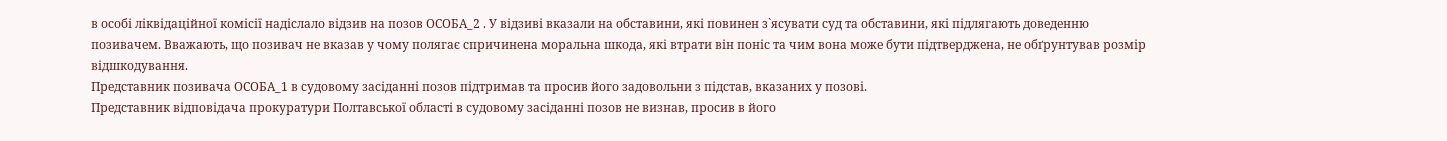в особі ліквідаційної комісії надіслало відзив на позов ОСОБА_2 . У відзиві вказали на обставини, які повинен з`ясувати суд та обставини, які підлягають доведенню позивачем. Вважають, що позивач не вказав у чому полягає спричинена моральна шкода, які втрати він поніс та чим вона може бути підтверджена, не обґрунтував розмір відшкодування.
Представник позивача ОСОБА_1 в судовому засіданні позов підтримав та просив його задовольни з підстав, вказаних у позові.
Представник відповідача прокуратури Полтавської області в судовому засіданні позов не визнав, просив в його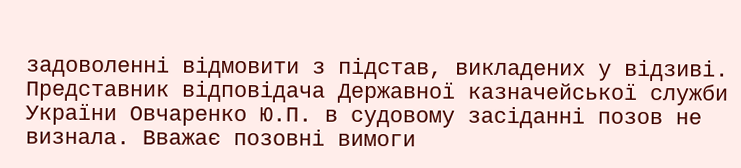задоволенні відмовити з підстав, викладених у відзиві.
Представник відповідача Державної казначейської служби України Овчаренко Ю.П. в судовому засіданні позов не визнала. Вважає позовні вимоги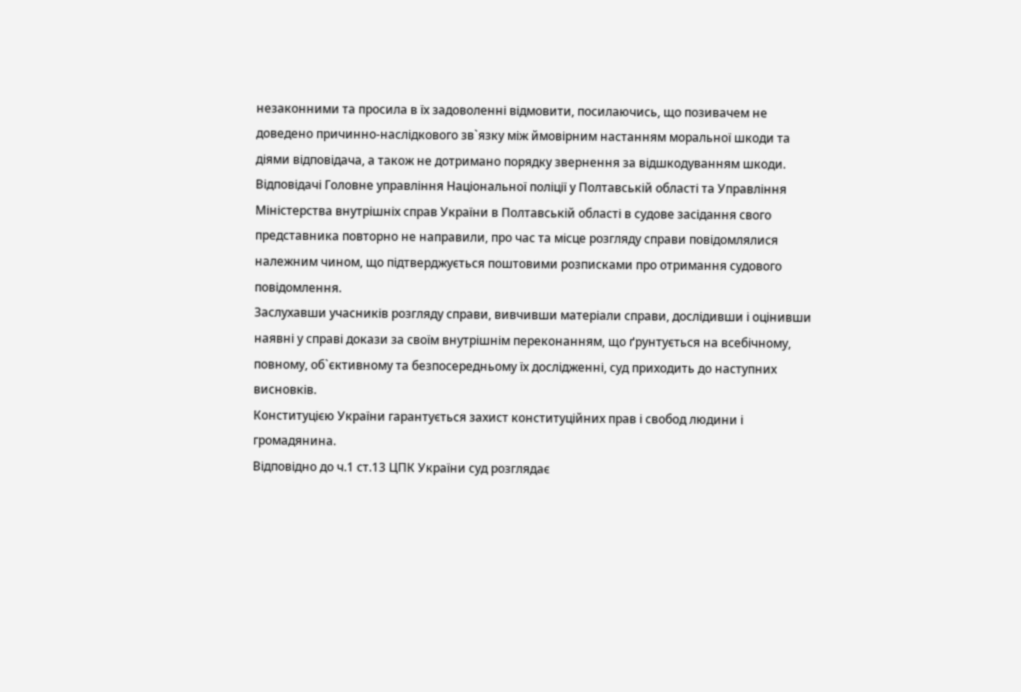незаконними та просила в їх задоволенні відмовити, посилаючись, що позивачем не доведено причинно-наслідкового зв`язку між ймовірним настанням моральної шкоди та діями відповідача, а також не дотримано порядку звернення за відшкодуванням шкоди.
Відповідачі Головне управління Національної поліції у Полтавській області та Управління Міністерства внутрішніх справ України в Полтавській області в судове засідання свого представника повторно не направили, про час та місце розгляду справи повідомлялися належним чином, що підтверджується поштовими розписками про отримання судового повідомлення.
Заслухавши учасників розгляду справи, вивчивши матеріали справи, дослідивши і оцінивши наявні у справі докази за своїм внутрішнім переконанням, що ґрунтується на всебічному, повному, об`єктивному та безпосередньому їх дослідженні, суд приходить до наступних висновків.
Конституцією України гарантується захист конституційних прав і свобод людини і громадянина.
Відповідно до ч.1 ст.13 ЦПК України суд розглядає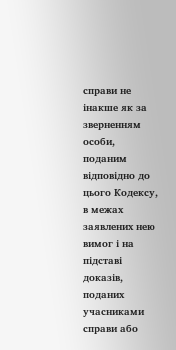справи не інакше як за зверненням особи, поданим відповідно до цього Кодексу, в межах заявлених нею вимог і на підставі доказів, поданих учасниками справи або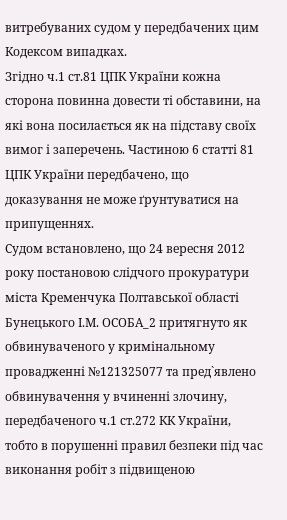витребуваних судом у передбачених цим Кодексом випадках.
Згідно ч.1 ст.81 ЦПК України кожна сторона повинна довести ті обставини, на які вона посилається як на підставу своїх вимог і заперечень. Частиною 6 статті 81 ЦПК України передбачено, що доказування не може ґрунтуватися на припущеннях.
Судом встановлено, що 24 вересня 2012 року постановою слідчого прокуратури міста Кременчука Полтавської області Бунецького І.М. ОСОБА_2 притягнуто як обвинуваченого у кримінальному провадженні №121325077 та пред`явлено обвинувачення у вчиненні злочину, передбаченого ч.1 ст.272 КК України, тобто в порушенні правил безпеки під час виконання робіт з підвищеною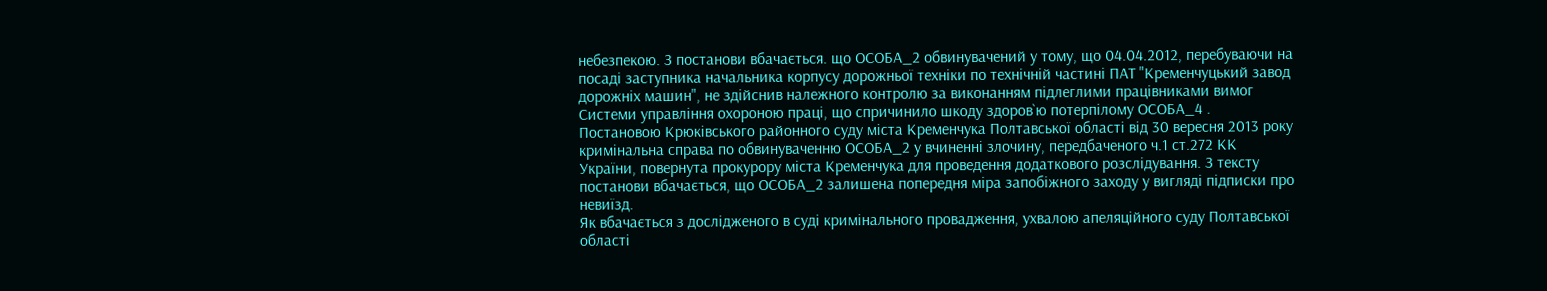небезпекою. З постанови вбачається. що ОСОБА_2 обвинувачений у тому, що 04.04.2012, перебуваючи на посаді заступника начальника корпусу дорожньої техніки по технічній частині ПАТ "Кременчуцький завод дорожніх машин", не здійснив належного контролю за виконанням підлеглими працівниками вимог Системи управління охороною праці, що спричинило шкоду здоров`ю потерпілому ОСОБА_4 .
Постановою Крюківського районного суду міста Кременчука Полтавської області від 30 вересня 2013 року кримінальна справа по обвинуваченню ОСОБА_2 у вчиненні злочину, передбаченого ч.1 ст.272 КК України, повернута прокурору міста Кременчука для проведення додаткового розслідування. З тексту постанови вбачається, що ОСОБА_2 залишена попередня міра запобіжного заходу у вигляді підписки про невиїзд.
Як вбачається з дослідженого в суді кримінального провадження, ухвалою апеляційного суду Полтавської області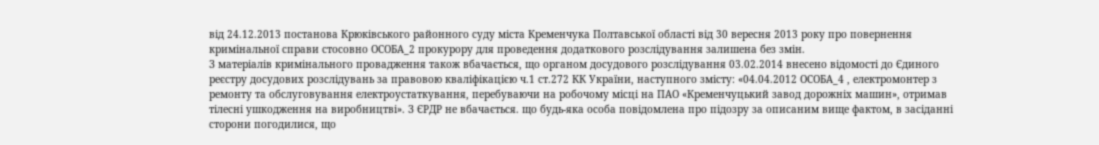від 24.12.2013 постанова Крюківського районного суду міста Кременчука Полтавської області від 30 вересня 2013 року про повернення кримінальної справи стосовно ОСОБА_2 прокурору для проведення додаткового розслідування залишена без змін.
З матеріалів кримінального провадження також вбачається, що органом досудового розслідування 03.02.2014 внесено відомості до Єдиного реєстру досудових розслідувань за правовою кваліфікацією ч.1 ст.272 КК України, наступного змісту: «04.04.2012 ОСОБА_4 , електромонтер з ремонту та обслуговування електроустаткування, перебуваючи на робочому місці на ПАО «Кременчуцький завод дорожніх машин», отримав тілесні ушкодження на виробництві». З ЄРДР не вбачається. що будь-яка особа повідомлена про підозру за описаним вище фактом, в засіданні сторони погодилися, що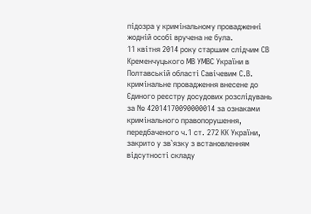підозра у кримінальному провадженні жодній особі вручена не була.
11 квітня 2014 року старшим слідчим СВ Кременчуцького МВ УМВС України в Полтавській області Савічевим С.В. кримінальне провадження внесене до Єдиного реєстру досудових розслідувань за № 42014170090000014 за ознаками кримінального правопорушення, передбаченого ч.1 ст. 272 КК України, закрито у зв`язку з встановленням відсутності складу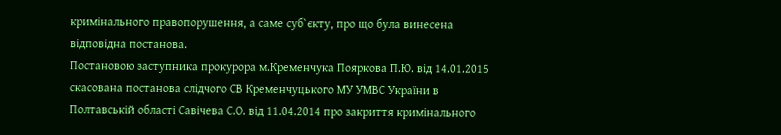кримінального правопорушення, а саме суб`єкту, про що була винесена відповідна постанова.
Постановою заступника прокурора м.Кременчука Пояркова П.Ю. від 14.01.2015 скасована постанова слідчого СВ Кременчуцького МУ УМВС України в Полтавській області Савічева С.О. від 11.04.2014 про закриття кримінального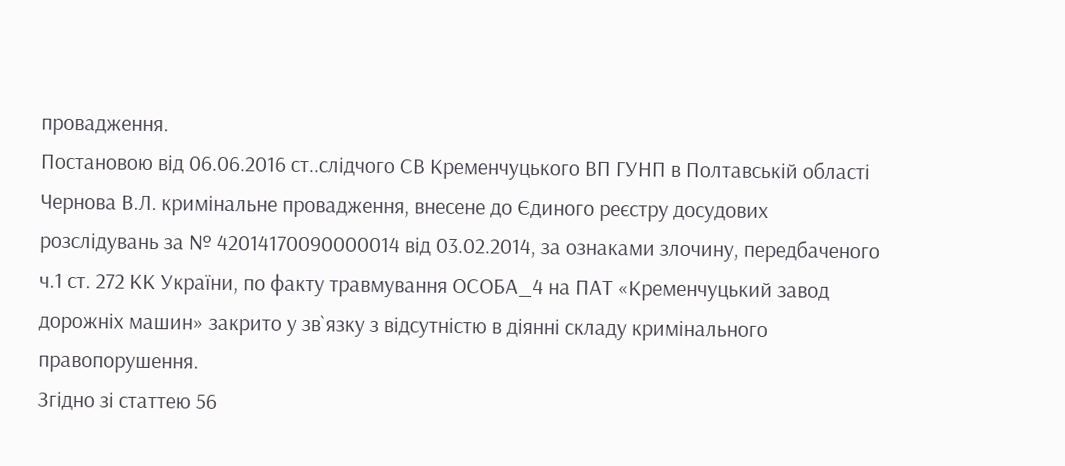провадження.
Постановою від 06.06.2016 ст..слідчого СВ Кременчуцького ВП ГУНП в Полтавській області Чернова В.Л. кримінальне провадження, внесене до Єдиного реєстру досудових розслідувань за № 42014170090000014 від 03.02.2014, за ознаками злочину, передбаченого ч.1 ст. 272 КК України, по факту травмування ОСОБА_4 на ПАТ «Кременчуцький завод дорожніх машин» закрито у зв`язку з відсутністю в діянні складу кримінального правопорушення.
Згідно зі статтею 56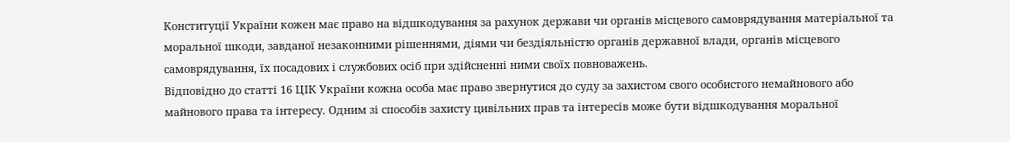Конституції України кожен має право на відшкодування за рахунок держави чи органів місцевого самоврядування матеріальної та моральної шкоди, завданої незаконними рішеннями, діями чи бездіяльністю органів державної влади, органів місцевого самоврядування, їх посадових і службових осіб при здійсненні ними своїх повноважень.
Відповідно до статті 16 ЦІК України кожна особа має право звернутися до суду за захистом свого особистого немайнового або майнового права та інтересу. Одним зі способів захисту цивільних прав та інтересів може бути відшкодування моральної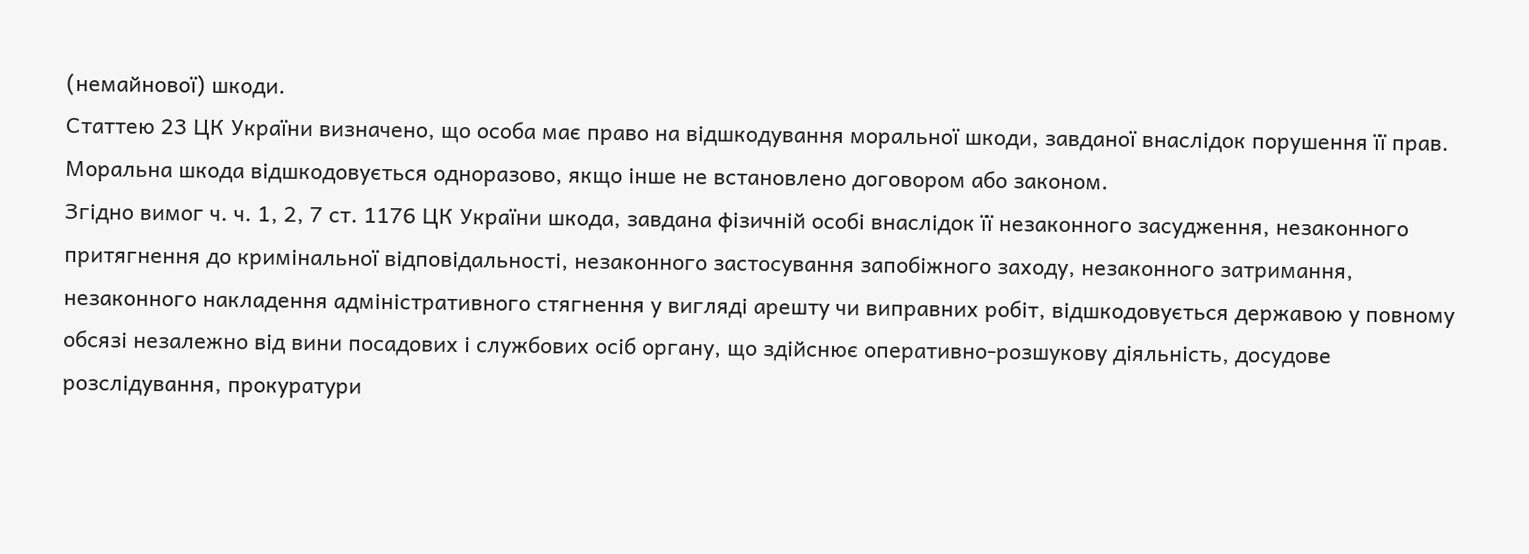(немайнової) шкоди.
Статтею 23 ЦК України визначено, що особа має право на відшкодування моральної шкоди, завданої внаслідок порушення її прав. Моральна шкода відшкодовується одноразово, якщо інше не встановлено договором або законом.
Згідно вимог ч. ч. 1, 2, 7 ст. 1176 ЦК України шкода, завдана фізичній особі внаслідок її незаконного засудження, незаконного притягнення до кримінальної відповідальності, незаконного застосування запобіжного заходу, незаконного затримання, незаконного накладення адміністративного стягнення у вигляді арешту чи виправних робіт, відшкодовується державою у повному обсязі незалежно від вини посадових і службових осіб органу, що здійснює оперативно-розшукову діяльність, досудове розслідування, прокуратури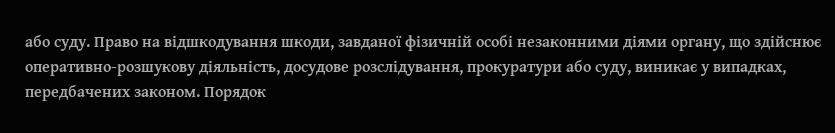або суду. Право на відшкодування шкоди, завданої фізичній особі незаконними діями органу, що здійснює оперативно-розшукову діяльність, досудове розслідування, прокуратури або суду, виникає у випадках, передбачених законом. Порядок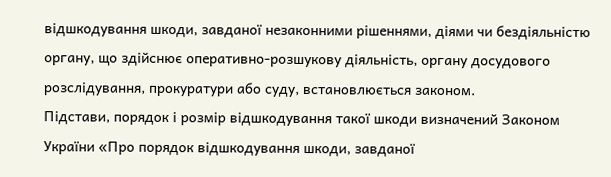відшкодування шкоди, завданої незаконними рішеннями, діями чи бездіяльністю органу, що здійснює оперативно-розшукову діяльність, органу досудового розслідування, прокуратури або суду, встановлюється законом.
Підстави, порядок і розмір відшкодування такої шкоди визначений Законом України «Про порядок відшкодування шкоди, завданої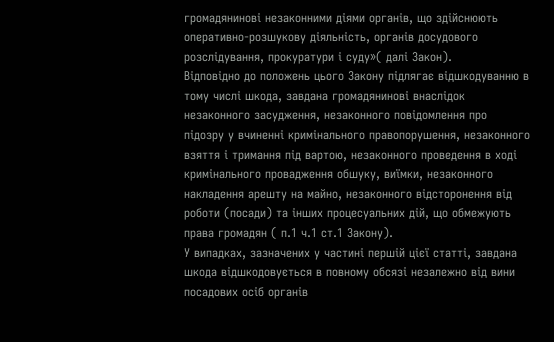громадянинові незаконними діями органів, що здійснюють оперативно-розшукову діяльність, органів досудового розслідування, прокуратури і суду»( далі Закон).
Відповідно до положень цього Закону підлягає відшкодуванню в тому числі шкода, завдана громадянинові внаслідок незаконного засудження, незаконного повідомлення про підозру у вчиненні кримінального правопорушення, незаконного взяття і тримання під вартою, незаконного проведення в ході кримінального провадження обшуку, виїмки, незаконного накладення арешту на майно, незаконного відсторонення від роботи (посади) та інших процесуальних дій, що обмежують права громадян ( п.1 ч.1 ст.1 Закону).
У випадках, зазначених у частині першій цієї статті, завдана шкода відшкодовується в повному обсязі незалежно від вини посадових осіб органів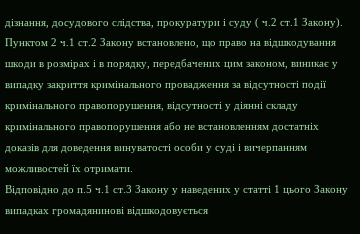дізнання, досудового слідства, прокуратури і суду ( ч.2 ст.1 Закону).
Пунктом 2 ч.1 ст.2 Закону встановлено, що право на відшкодування шкоди в розмірах і в порядку, передбачених цим законом, виникає у випадку закриття кримінального провадження за відсутності події кримінального правопорушення, відсутності у діянні складу кримінального правопорушення або не встановленням достатніх доказів для доведення винуватості особи у суді і вичерпанням можливостей їх отримати.
Відповідно до п.5 ч.1 ст.3 Закону у наведених у статті 1 цього Закону випадках громадянинові відшкодовується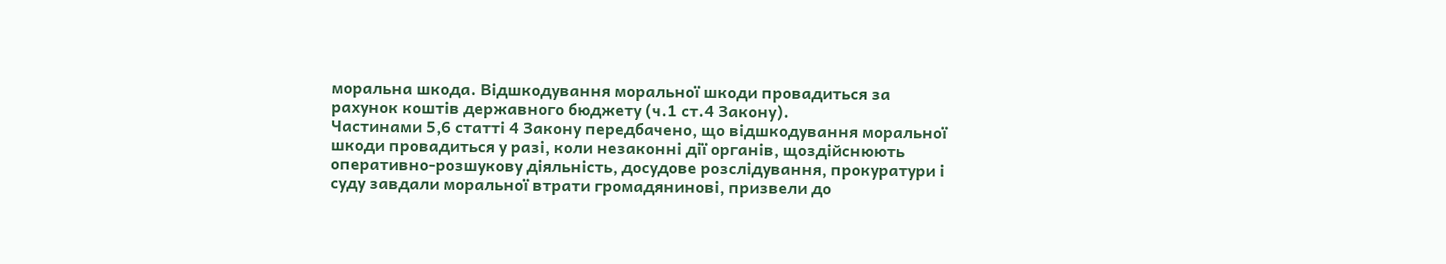моральна шкода. Відшкодування моральної шкоди провадиться за рахунок коштів державного бюджету (ч.1 ст.4 Закону).
Частинами 5,6 статті 4 Закону передбачено, що відшкодування моральної шкоди провадиться у разі, коли незаконні дії органів, щоздійснюють оперативно-розшукову діяльність, досудове розслідування, прокуратури і суду завдали моральної втрати громадянинові, призвели до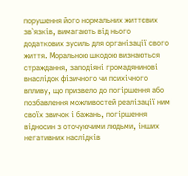порушення його нормальних життєвих зв`язків, вимагають від нього додаткових зусиль для організації свого життя. Моральною шкодою визнаються страждання, заподіяні громадянинові внаслідок фізичного чи психічного впливу, що призвело до погіршення або позбавлення можливостей реалізації ним своїх звичок і бажань, погіршення відносин з оточуючими людьми, інших негативних наслідків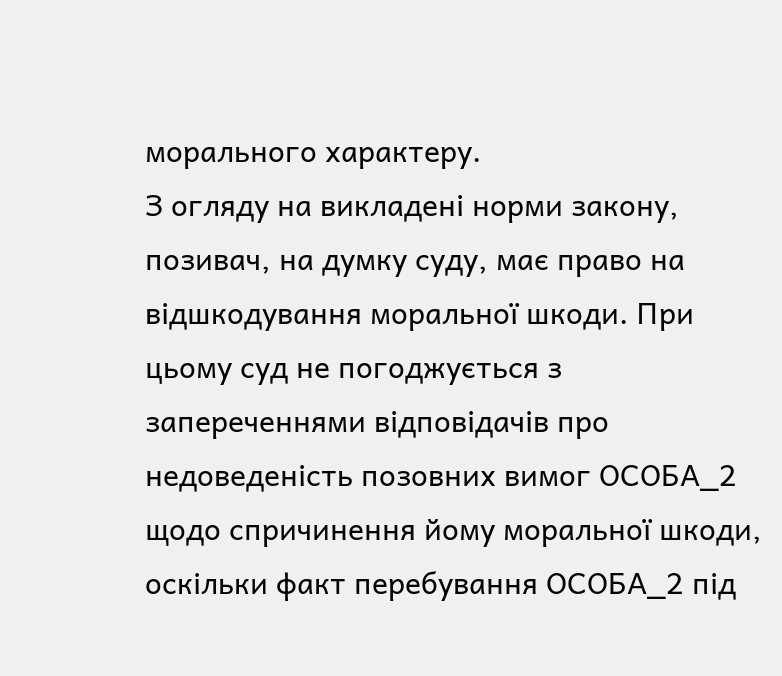морального характеру.
З огляду на викладені норми закону, позивач, на думку суду, має право на відшкодування моральної шкоди. При цьому суд не погоджується з запереченнями відповідачів про недоведеність позовних вимог ОСОБА_2 щодо спричинення йому моральної шкоди, оскільки факт перебування ОСОБА_2 під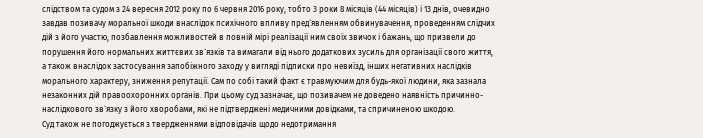слідством та судом з 24 вересня 2012 року по 6 червня 2016 року, тобто 3 роки 8 місяців (44 місяців) і 13 днів, очевидно завдав позивачу моральної шкоди внаслідок психічного впливу пред`явленням обвинувачення, проведенням слідчих дій з його участю, позбавлення можливостей в повній мірі реалізації ним своїх звичок і бажань, що призвели до порушення його нормальних життєвих зв`язків та вимагали від нього додаткових зусиль для організації свого життя, а також внаслідок застосування запобіжного заходу у вигляді підписки про невиїзд, інших негативних наслідків морального характеру, зниження репутації. Сам по собі такий факт є травмуючим для будь-якої людини, яка зазнала незаконних дій правоохоронних органів. При цьому суд зазначає, що позивачем не доведено наявність причинно-наслідкового зв`язку з його хворобами, які не підтверджені медичними довідками, та спричиненою шкодою.
Суд також не погоджується з твердженнями відповідачів щодо недотримання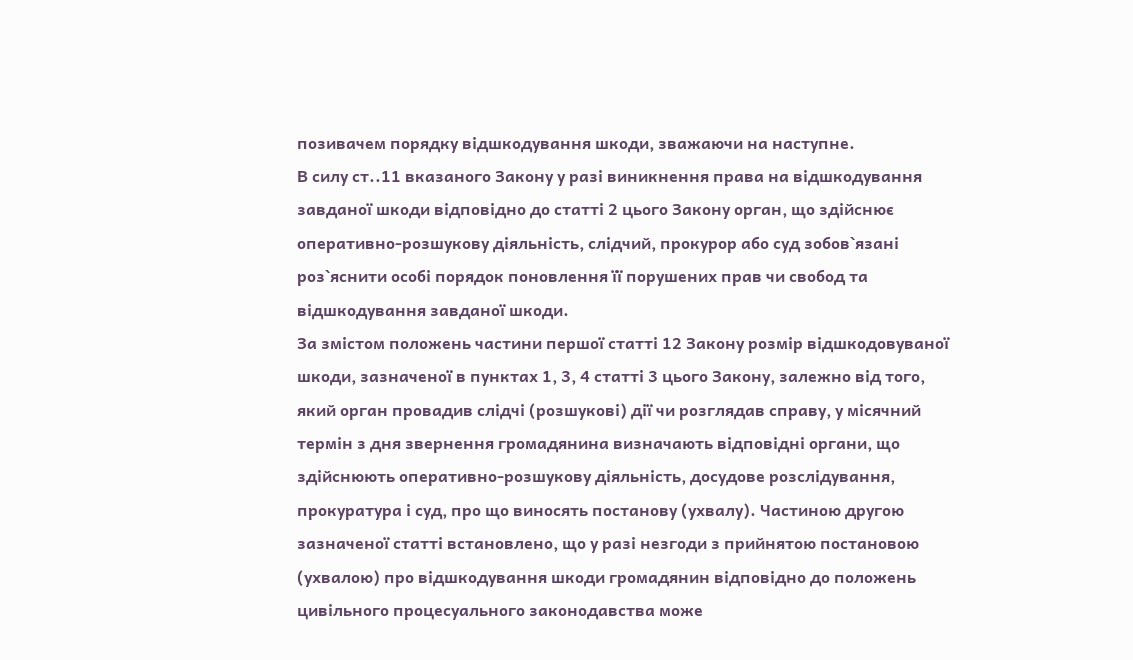позивачем порядку відшкодування шкоди, зважаючи на наступне.
В силу ст..11 вказаного Закону у разі виникнення права на відшкодування завданої шкоди відповідно до статті 2 цього Закону орган, що здійснює оперативно-розшукову діяльність, слідчий, прокурор або суд зобов`язані роз`яснити особі порядок поновлення її порушених прав чи свобод та відшкодування завданої шкоди.
За змістом положень частини першої статті 12 Закону розмір відшкодовуваної шкоди, зазначеної в пунктах 1, 3, 4 статті 3 цього Закону, залежно від того, який орган провадив слідчі (розшукові) дії чи розглядав справу, у місячний термін з дня звернення громадянина визначають відповідні органи, що здійснюють оперативно-розшукову діяльність, досудове розслідування, прокуратура і суд, про що виносять постанову (ухвалу). Частиною другою зазначеної статті встановлено, що у разі незгоди з прийнятою постановою (ухвалою) про відшкодування шкоди громадянин відповідно до положень цивільного процесуального законодавства може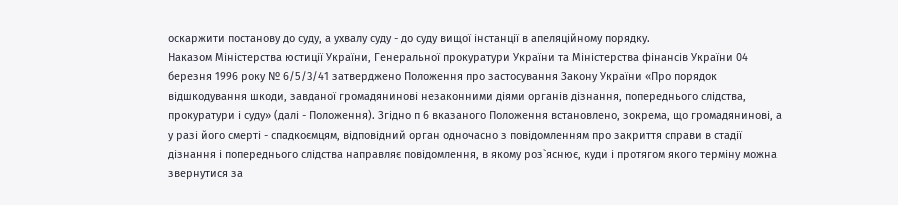оскаржити постанову до суду, а ухвалу суду - до суду вищої інстанції в апеляційному порядку.
Наказом Міністерства юстиції України, Генеральної прокуратури України та Міністерства фінансів України 04 березня 1996 року № 6/5/3/41 затверджено Положення про застосування Закону України «Про порядок відшкодування шкоди, завданої громадянинові незаконними діями органів дізнання, попереднього слідства, прокуратури і суду» (далі - Положення). Згідно п 6 вказаного Положення встановлено, зокрема, що громадянинові, а у разі його смерті - спадкоємцям, відповідний орган одночасно з повідомленням про закриття справи в стадії дізнання і попереднього слідства направляє повідомлення, в якому роз`яснює, куди і протягом якого терміну можна звернутися за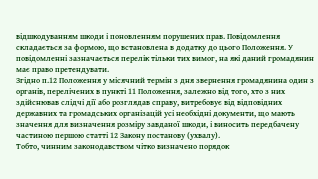відшкодуванням шкоди і поновленням порушених прав. Повідомлення складається за формою, що встановлена в додатку до цього Положення. У повідомленні зазначається перелік тільки тих вимог, на які даний громадянин має право претендувати.
Згідно п.12 Положення у місячний термін з дня звернення громадянина один з органів, перелічених в пункті 11 Положення, залежно від того, хто з них здійснював слідчі дії або розглядав справу, витребовує від відповідних державних та громадських організацій усі необхідні документи, що мають значення для визначення розміру завданої шкоди, і виносить передбачену частиною першою статті 12 Закону постанову (ухвалу).
Тобто, чинним законодавством чітко визначено порядок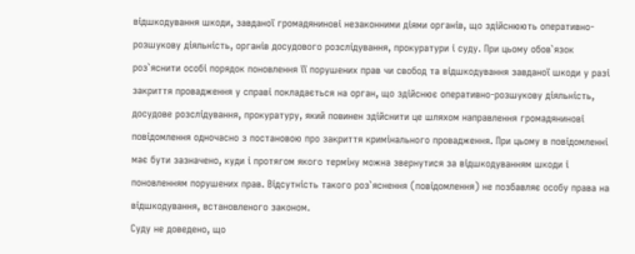відшкодування шкоди, завданої громадянинові незаконними діями органів, що здійснюють оперативно-розшукову діяльність, органів досудового розслідування, прокуратури і суду. При цьому обов`язок роз`яснити особі порядок поновлення її порушених прав чи свобод та відшкодування завданої шкоди у разі закриття провадження у справі покладається на орган, що здійснює оперативно-розшукову діяльність, досудове розслідування, прокуратуру, який повинен здійснити це шляхом направлення громадянинові повідомлення одночасно з постановою про закриття кримінального провадження. При цьому в повідомленні має бути зазначено, куди і протягом якого терміну можна звернутися за відшкодуванням шкоди і поновленням порушених прав. Відсутність такого роз`яснення (повідомлення) не позбавляє особу права на відшкодування, встановленого законом.
Суду не доведено, що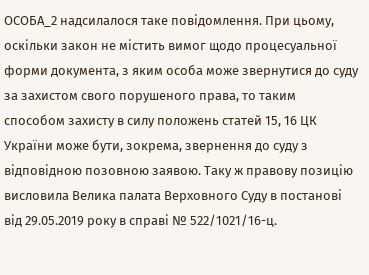ОСОБА_2 надсилалося таке повідомлення. При цьому, оскільки закон не містить вимог щодо процесуальної форми документа, з яким особа може звернутися до суду за захистом свого порушеного права, то таким способом захисту в силу положень статей 15, 16 ЦК України може бути, зокрема, звернення до суду з відповідною позовною заявою. Таку ж правову позицію висловила Велика палата Верховного Суду в постанові від 29.05.2019 року в справі № 522/1021/16-ц.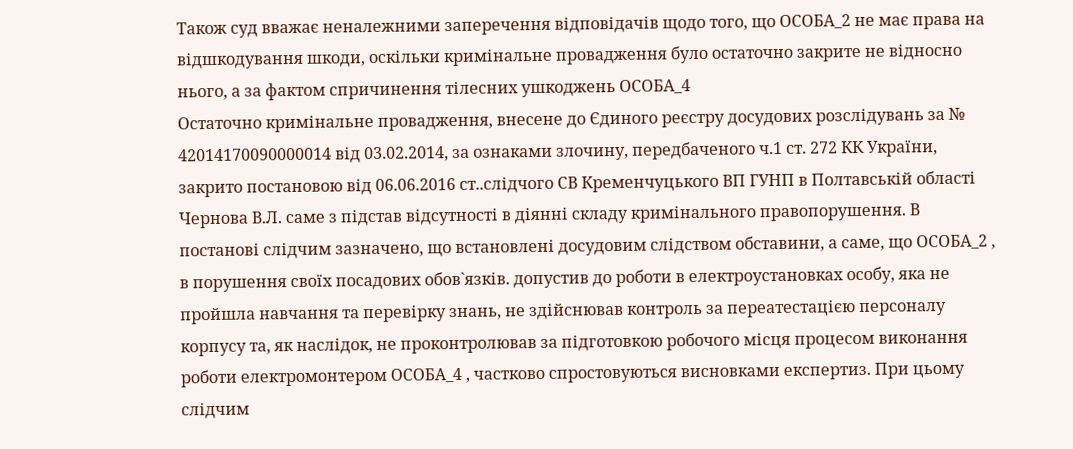Також суд вважає неналежними заперечення відповідачів щодо того, що ОСОБА_2 не має права на відшкодування шкоди, оскільки кримінальне провадження було остаточно закрите не відносно нього, а за фактом спричинення тілесних ушкоджень ОСОБА_4
Остаточно кримінальне провадження, внесене до Єдиного реєстру досудових розслідувань за № 42014170090000014 від 03.02.2014, за ознаками злочину, передбаченого ч.1 ст. 272 КК України, закрито постановою від 06.06.2016 ст..слідчого СВ Кременчуцького ВП ГУНП в Полтавській області Чернова В.Л. саме з підстав відсутності в діянні складу кримінального правопорушення. В постанові слідчим зазначено, що встановлені досудовим слідством обставини, а саме, що ОСОБА_2 , в порушення своїх посадових обов`язків. допустив до роботи в електроустановках особу, яка не пройшла навчання та перевірку знань, не здійснював контроль за переатестацією персоналу корпусу та, як наслідок, не проконтролював за підготовкою робочого місця процесом виконання роботи електромонтером ОСОБА_4 , частково спростовуються висновками експертиз. При цьому слідчим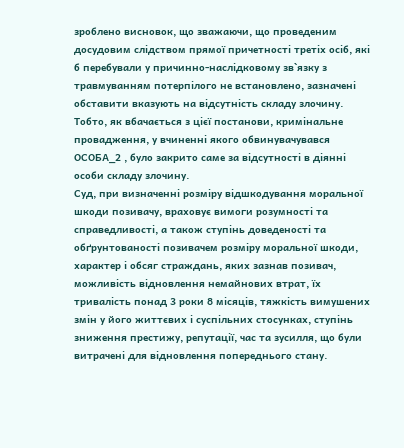зроблено висновок, що зважаючи, що проведеним досудовим слідством прямої причетності третіх осіб, які б перебували у причинно-наслідковому зв`язку з травмуванням потерпілого не встановлено, зазначені обставити вказують на відсутність складу злочину. Тобто, як вбачається з цієї постанови, кримінальне провадження, у вчиненні якого обвинувачувався ОСОБА_2 , було закрито саме за відсутності в діянні особи складу злочину.
Суд, при визначенні розміру відшкодування моральної шкоди позивачу, враховує вимоги розумності та справедливості, а також ступінь доведеності та обґрунтованості позивачем розміру моральної шкоди, характер і обсяг страждань, яких зазнав позивач, можливість відновлення немайнових втрат, їх тривалість понад 3 роки 8 місяців, тяжкість вимушених змін у його життєвих і суспільних стосунках, ступінь зниження престижу, репутації, час та зусилля, що були витрачені для відновлення попереднього стану.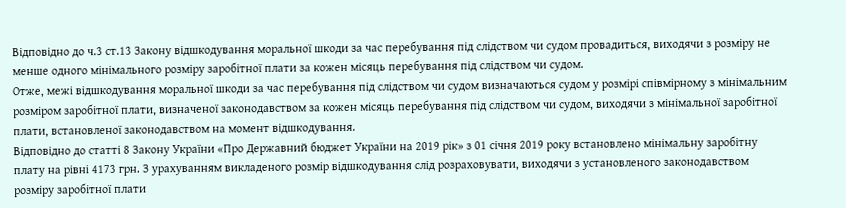Відповідно до ч.3 ст.13 Закону відшкодування моральної шкоди за час перебування під слідством чи судом провадиться, виходячи з розміру не менше одного мінімального розміру заробітної плати за кожен місяць перебування під слідством чи судом.
Отже, межі відшкодування моральної шкоди за час перебування під слідством чи судом визначаються судом у розмірі співмірному з мінімальним розміром заробітної плати, визначеної законодавством за кожен місяць перебування під слідством чи судом, виходячи з мінімальної заробітної плати, встановленої законодавством на момент відшкодування.
Відповідно до статті 8 Закону України «Про Державний бюджет України на 2019 рік» з 01 січня 2019 року встановлено мінімальну заробітну плату на рівні 4173 грн. З урахуванням викладеного розмір відшкодування слід розраховувати, виходячи з установленого законодавством розміру заробітної плати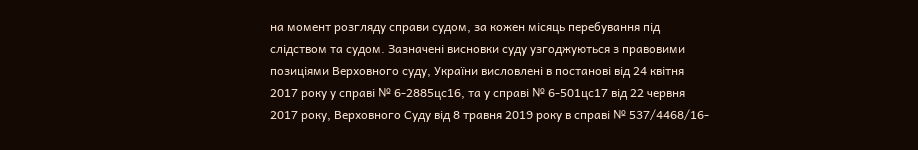на момент розгляду справи судом, за кожен місяць перебування під слідством та судом. Зазначені висновки суду узгоджуються з правовими позиціями Верховного суду, України висловлені в постанові від 24 квітня 2017 року у справі № 6-2885цс16, та у справі № 6-501цс17 від 22 червня 2017 року, Верховного Суду від 8 травня 2019 року в справі № 537/4468/16-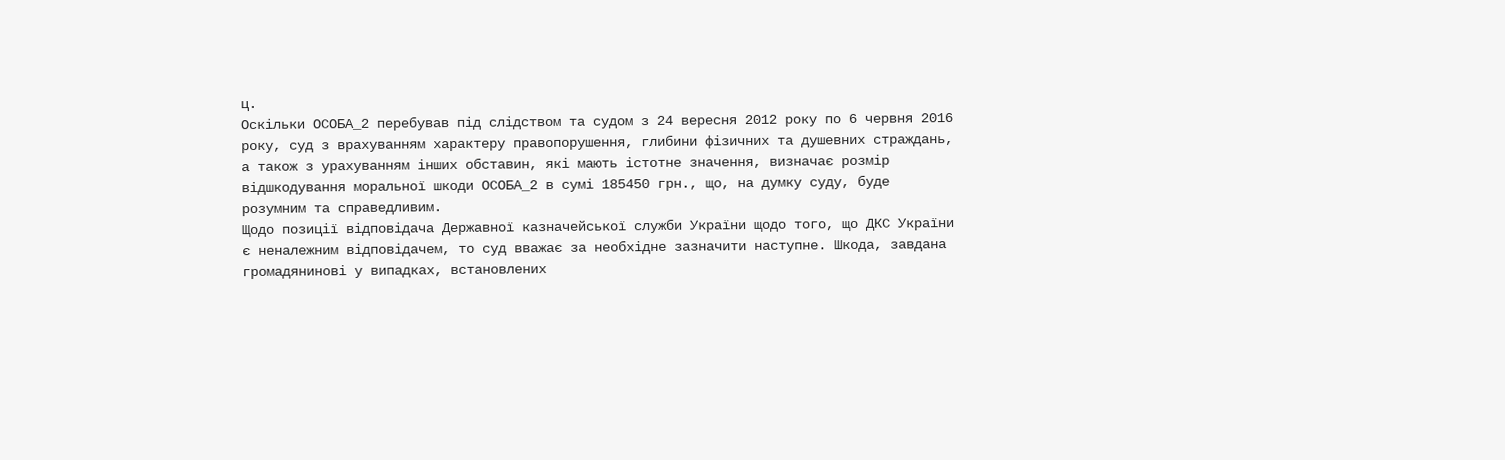ц.
Оскільки ОСОБА_2 перебував під слідством та судом з 24 вересня 2012 року по 6 червня 2016 року, суд з врахуванням характеру правопорушення, глибини фізичних та душевних страждань, а також з урахуванням інших обставин, які мають істотне значення, визначає розмір відшкодування моральної шкоди ОСОБА_2 в сумі 185450 грн., що, на думку суду, буде розумним та справедливим.
Щодо позиції відповідача Державної казначейської служби України щодо того, що ДКС України є неналежним відповідачем, то суд вважає за необхідне зазначити наступне. Шкода, завдана громадянинові у випадках, встановлених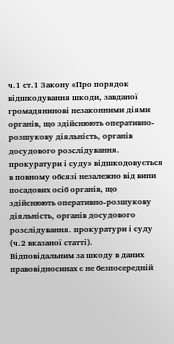ч.1 ст.1 Закону «Про порядок відшкодування шкоди, завданої громадянинові незаконними діями органів, що здійснюють оперативно-розшукову діяльність, органів досудового розслідування. прокуратури і суду» відшкодовується в повному обсязі незалежно від вини посадових осіб органів, що здійснюють оперативно-розшукову діяльність, органів досудового розслідування. прокуратури і суду (ч.2 вказаної статті).
Відповідальним за шкоду в даних правовідносинах є не безпосередній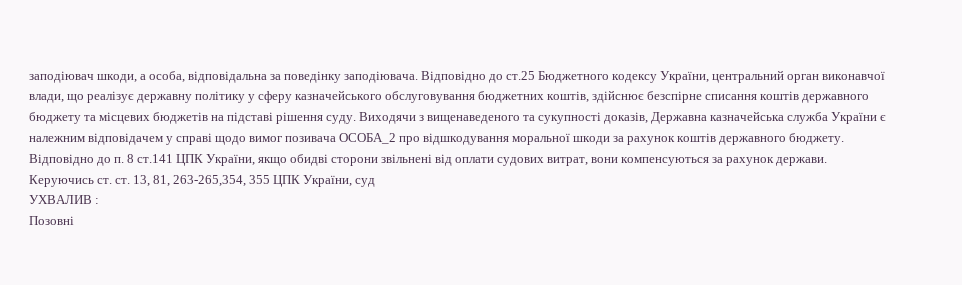заподіювач шкоди, а особа, відповідальна за поведінку заподіювача. Відповідно до ст.25 Бюджетного кодексу України, центральний орган виконавчої влади, що реалізує державну політику у сферу казначейського обслуговування бюджетних коштів, здійснює безспірне списання коштів державного бюджету та місцевих бюджетів на підставі рішення суду. Виходячи з вищенаведеного та сукупності доказів, Державна казначейська служба України є належним відповідачем у справі щодо вимог позивача ОСОБА_2 про відшкодування моральної шкоди за рахунок коштів державного бюджету.
Відповідно до п. 8 ст.141 ЦПК України, якщо обидві сторони звільнені від оплати судових витрат, вони компенсуються за рахунок держави.
Керуючись ст. ст. 13, 81, 263-265,354, 355 ЦПК України, суд
УХВАЛИВ :
Позовні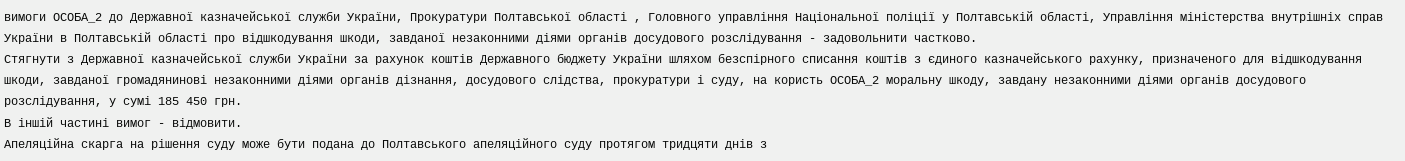вимоги ОСОБА_2 до Державної казначейської служби України, Прокуратури Полтавської області , Головного управління Національної поліції у Полтавській області, Управління міністерства внутрішніх справ України в Полтавській області про відшкодування шкоди, завданої незаконними діями органів досудового розслідування - задовольнити частково.
Стягнути з Державної казначейської служби України за рахунок коштів Державного бюджету України шляхом безспірного списання коштів з єдиного казначейського рахунку, призначеного для відшкодування шкоди, завданої громадянинові незаконними діями органів дізнання, досудового слідства, прокуратури і суду, на користь ОСОБА_2 моральну шкоду, завдану незаконними діями органів досудового розслідування, у сумі 185 450 грн.
В іншій частині вимог - відмовити.
Апеляційна скарга на рішення суду може бути подана до Полтавського апеляційного суду протягом тридцяти днів з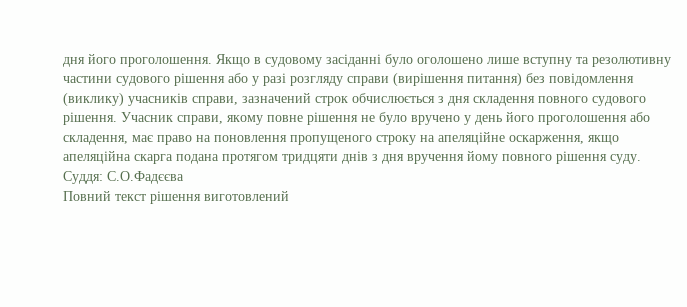дня його проголошення. Якщо в судовому засіданні було оголошено лише вступну та резолютивну частини судового рішення або у разі розгляду справи (вирішення питання) без повідомлення (виклику) учасників справи, зазначений строк обчислюється з дня складення повного судового рішення. Учасник справи, якому повне рішення не було вручено у день його проголошення або складення, має право на поновлення пропущеного строку на апеляційне оскарження, якщо апеляційна скарга подана протягом тридцяти днів з дня вручення йому повного рішення суду.
Суддя: С.О.Фадєєва
Повний текст рішення виготовлений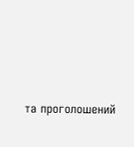та проголошений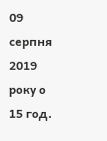09 серпня 2019 року о 15 год.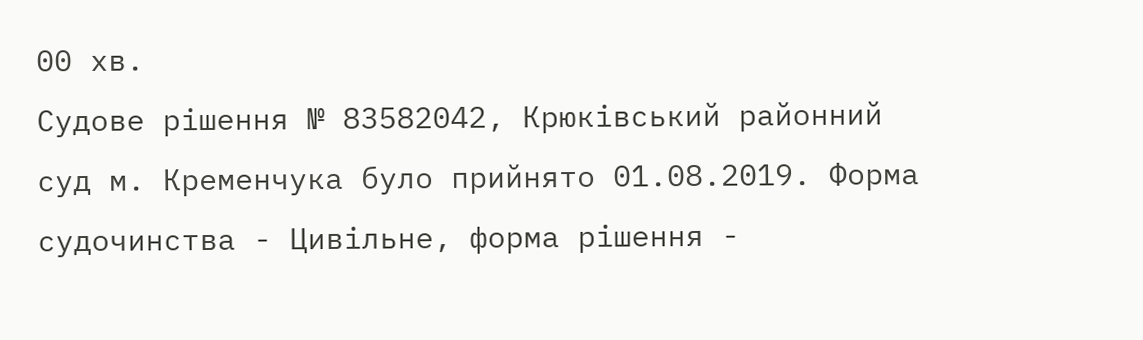00 хв.
Судове рішення № 83582042, Крюківський районний суд м. Кременчука було прийнято 01.08.2019. Форма судочинства - Цивільне, форма рішення -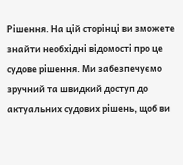Рішення. На цій сторінці ви зможете знайти необхідні відомості про це судове рішення. Ми забезпечуємо зручний та швидкий доступ до актуальних судових рішень, щоб ви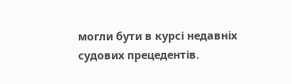могли бути в курсі недавніх судових прецедентів.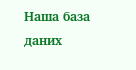Наша база даних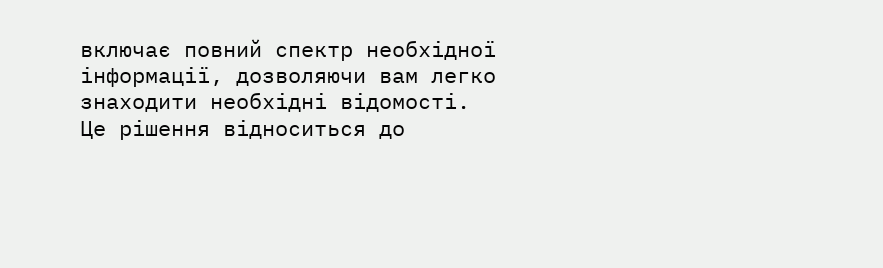включає повний спектр необхідної інформації, дозволяючи вам легко знаходити необхідні відомості.
Це рішення відноситься до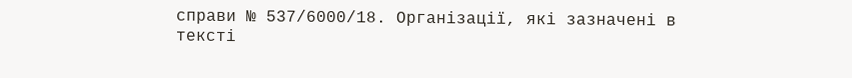справи № 537/6000/18. Організації, які зазначені в тексті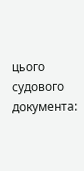цього судового документа: